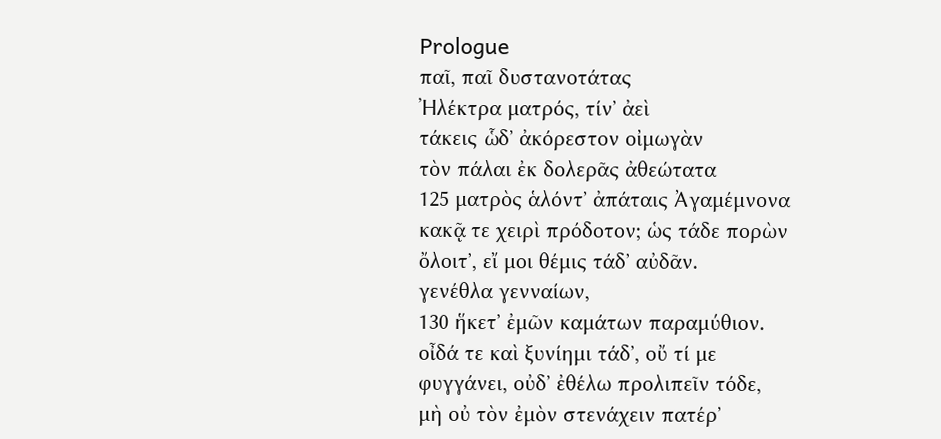Prologue
παῖ, παῖ δυστανοτάτας
Ἠλέκτρα ματρός, τίνʼ ἀεὶ
τάκεις ὧδʼ ἀκόρεστον οἰμωγὰν
τὸν πάλαι ἐκ δολερᾶς ἀθεώτατα
125 ματρὸς ἁλόντʼ ἀπάταις Ἀγαμέμνονα
κακᾷ τε χειρὶ πρόδοτον; ὡς τάδε πορὼν
ὄλοιτʼ, εἴ μοι θέμις τάδʼ αὐδᾶν.
γενέθλα γενναίων,
130 ἥκετʼ ἐμῶν καμάτων παραμύθιον.
οἶδά τε καὶ ξυνίημι τάδʼ, οὔ τί με
φυγγάνει, οὐδʼ ἐθέλω προλιπεῖν τόδε,
μὴ οὐ τὸν ἐμὸν στενάχειν πατέρʼ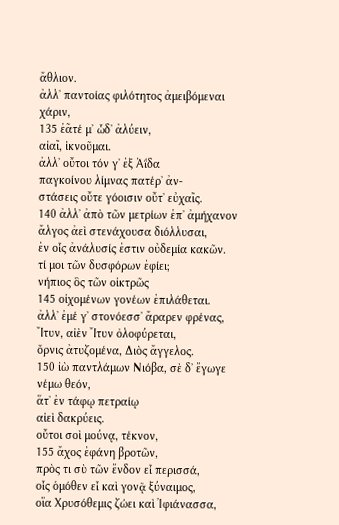ἄθλιον.
ἀλλʼ παντοίας φιλότητος ἀμειβόμεναι χάριν,
135 ἐᾶτέ μʼ ὧδʼ ἀλύειν,
αἰαῖ, ἱκνοῦμαι.
ἀλλʼ οὔτοι τόν γʼ ἐξ Ἀΐδα
παγκοίνου λίμνας πατέρʼ ἀν-
στάσεις οὔτε γόοισιν οὔτʼ εὐχαῖς.
140 ἀλλʼ ἀπὸ τῶν μετρίων ἐπʼ ἀμήχανον
ἄλγος ἀεὶ στενάχουσα διόλλυσαι,
ἐν οἷς ἀνάλυσίς ἐστιν οὐδεμία κακῶν.
τί μοι τῶν δυσφόρων ἐφίει;
νήπιος ὃς τῶν οἰκτρῶς
145 οἰχομένων γονέων ἐπιλάθεται.
ἀλλʼ ἐμέ γʼ στονόεσσʼ ἄραρεν φρένας,
Ἴτυν, αἰὲν Ἴτυν ὀλοφύρεται,
ὄρνις ἀτυζομένα, Διὸς ἄγγελος.
150 ἰὼ παντλάμων Νιόβα, σὲ δʼ ἔγωγε νέμω θεόν,
ἅτʼ ἐν τάφῳ πετραίῳ
αἰεὶ δακρύεις.
οὔτοι σοὶ μούνᾳ, τέκνον,
155 ἄχος ἐφάνη βροτῶν,
πρὸς τι σὺ τῶν ἔνδον εἶ περισσά,
οἷς ὁμόθεν εἶ καὶ γονᾷ ξύναιμος,
οἵα Χρυσόθεμις ζώει καὶ Ἰφιάνασσα,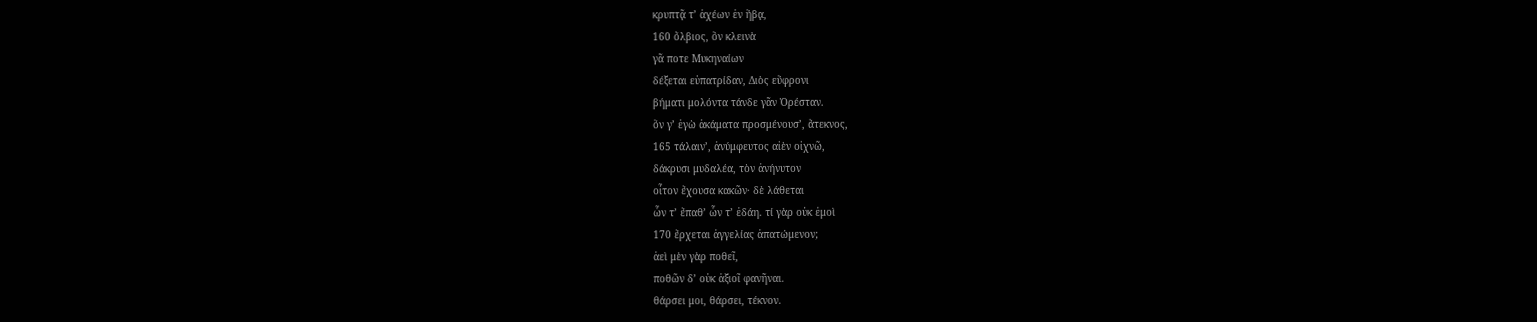κρυπτᾷ τʼ ἀχέων ἐν ἥβᾳ,
160 ὄλβιος, ὃν κλεινὰ
γᾶ ποτε Μυκηναίων
δέξεται εὐπατρίδαν, Διὸς εὔφρονι
βήματι μολόντα τάνδε γᾶν Ὀρέσταν.
ὅν γʼ ἐγὼ ἀκάματα προσμένουσʼ, ἄτεκνος,
165 τάλαινʼ, ἀνύμφευτος αἰὲν οἰχνῶ,
δάκρυσι μυδαλέα, τὸν ἀνήνυτον
οἶτον ἔχουσα κακῶν· δὲ λάθεται
ὧν τʼ ἔπαθʼ ὧν τʼ ἐδάη. τί γὰρ οὐκ ἐμοὶ
170 ἔρχεται ἀγγελίας ἀπατώμενον;
ἀεὶ μὲν γὰρ ποθεῖ,
ποθῶν δʼ οὐκ ἀξιοῖ φανῆναι.
θάρσει μοι, θάρσει, τέκνον.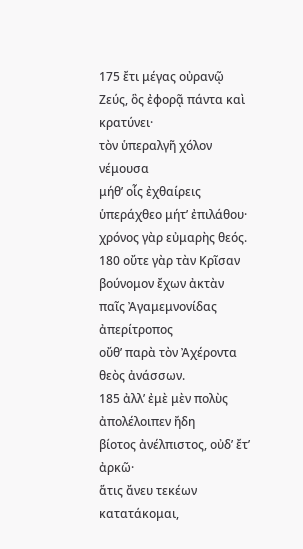175 ἔτι μέγας οὐρανῷ
Ζεύς, ὃς ἐφορᾷ πάντα καὶ κρατύνει·
τὸν ὑπεραλγῆ χόλον νέμουσα
μήθʼ οἷς ἐχθαίρεις ὑπεράχθεο μήτʼ ἐπιλάθου·
χρόνος γὰρ εὐμαρὴς θεός.
180 οὔτε γὰρ τὰν Κρῖσαν
βούνομον ἔχων ἀκτὰν
παῖς Ἀγαμεμνονίδας ἀπερίτροπος
οὔθʼ παρὰ τὸν Ἀχέροντα θεὸς ἀνάσσων.
185 ἀλλʼ ἐμὲ μὲν πολὺς ἀπολέλοιπεν ἤδη
βίοτος ἀνέλπιστος, οὐδʼ ἔτʼ ἀρκῶ·
ἅτις ἄνευ τεκέων κατατάκομαι,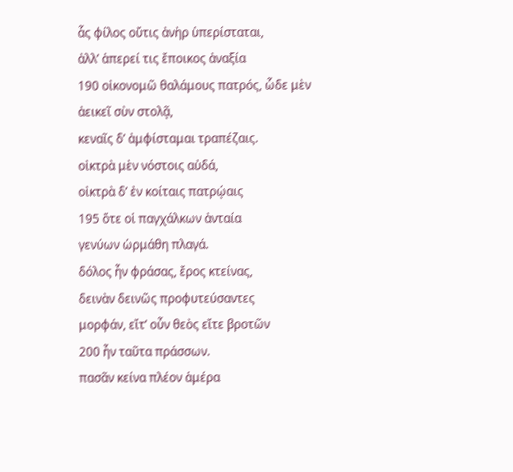ἇς φίλος οὔτις ἀνὴρ ὑπερίσταται,
ἀλλʼ ἁπερεί τις ἔποικος ἀναξία
190 οἰκονομῶ θαλάμους πατρός, ὧδε μὲν
ἀεικεῖ σὺν στολᾷ,
κεναῖς δʼ ἀμφίσταμαι τραπέζαις.
οἰκτρὰ μὲν νόστοις αὐδά,
οἰκτρὰ δʼ ἐν κοίταις πατρῴαις
195 ὅτε οἱ παγχάλκων ἀνταία
γενύων ὡρμάθη πλαγά.
δόλος ἦν φράσας, ἔρος κτείνας,
δεινὰν δεινῶς προφυτεύσαντες
μορφάν, εἴτʼ οὖν θεὸς εἴτε βροτῶν
200 ἦν ταῦτα πράσσων.
πασᾶν κείνα πλέον ἁμέρα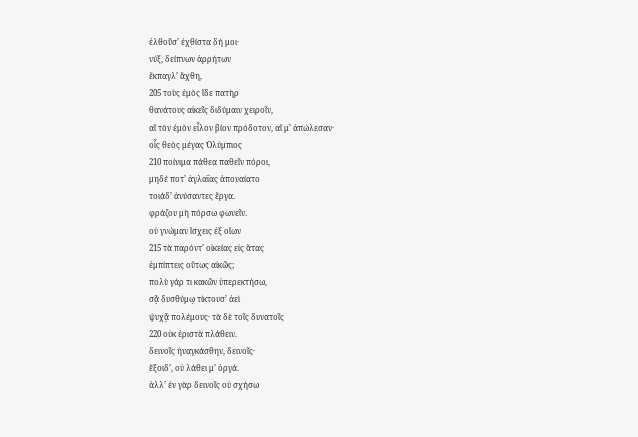ἐλθοῦσʼ ἐχθίστα δή μοι·
νύξ, δείπνων ἀρρήτων
ἔκπαγλʼ ἄχθη,
205 τοὺς ἐμὸς ἴδε πατὴρ
θανάτους αἰκεῖς διδύμαιν χειροῖν,
αἳ τὸν ἐμὸν εἷλον βίον πρόδοτον, αἵ μʼ ἀπώλεσαν·
οἷς θεὸς μέγας Ὀλύμπιος
210 ποίνιμα πάθεα παθεῖν πόροι,
μηδέ ποτʼ ἀγλαΐας ἀποναίατο
τοιάδʼ ἀνύσαντες ἔργα.
φράζου μὴ πόρσω φωνεῖν.
οὐ γνώμαν ἴσχεις ἐξ οἵων
215 τὰ παρόντʼ οἰκείας εἰς ἄτας
ἐμπίπτεις οὕτως αἰκῶς;
πολὺ γάρ τι κακῶν ὑπερεκτήσω,
σᾷ δυσθύμῳ τίκτουσʼ ἀεὶ
ψυχᾷ πολέμους· τὰ δὲ τοῖς δυνατοῖς
220 οὐκ ἐριστὰ πλάθειν.
δεινοῖς ἠναγκάσθην, δεινοῖς·
ἔξοιδʼ, οὐ λάθει μʼ ὀργά.
ἀλλʼ ἐν γὰρ δεινοῖς οὐ σχήσω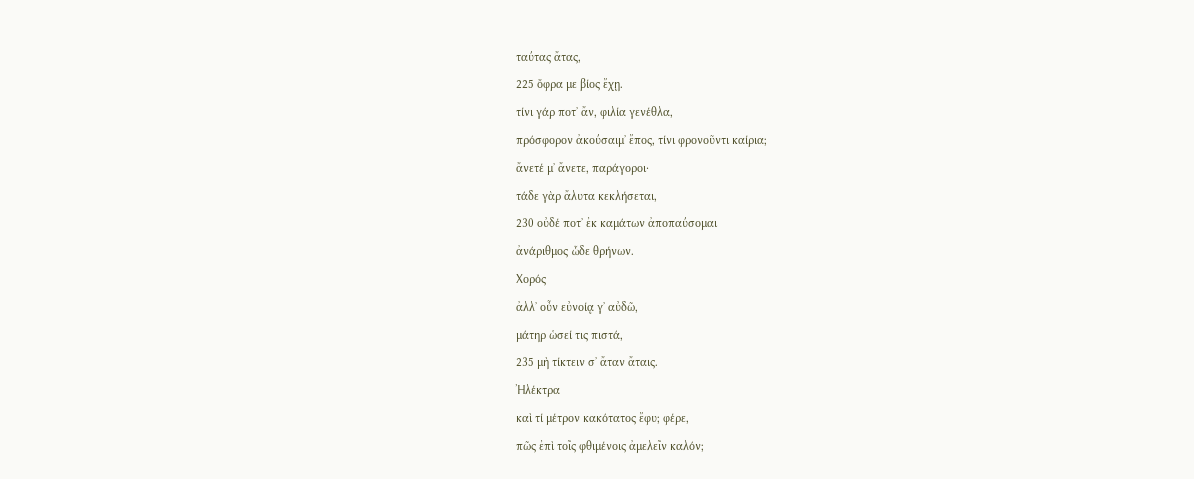ταύτας ἄτας,
225 ὄφρα με βίος ἔχῃ.
τίνι γάρ ποτʼ ἄν, φιλία γενέθλα,
πρόσφορον ἀκούσαιμʼ ἔπος, τίνι φρονοῦντι καίρια;
ἄνετέ μʼ ἄνετε, παράγοροι·
τάδε γὰρ ἄλυτα κεκλήσεται,
230 οὐδέ ποτʼ ἐκ καμάτων ἀποπαύσομαι
ἀνάριθμος ὧδε θρήνων.
Χορός
ἀλλʼ οὖν εὐνοίᾳ γʼ αὐδῶ,
μάτηρ ὡσεί τις πιστά,
235 μὴ τίκτειν σʼ ἄταν ἄταις.
Ἠλέκτρα
καὶ τί μέτρον κακότατος ἔφυ; φέρε,
πῶς ἐπὶ τοῖς φθιμένοις ἀμελεῖν καλόν;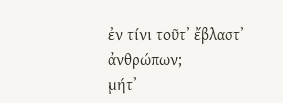ἐν τίνι τοῦτʼ ἔβλαστʼ ἀνθρώπων;
μήτʼ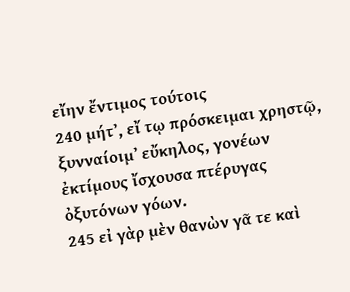εἴην ἔντιμος τούτοις
240 μήτʼ, εἴ τῳ πρόσκειμαι χρηστῷ,
ξυνναίοιμʼ εὔκηλος, γονέων
ἐκτίμους ἴσχουσα πτέρυγας
ὀξυτόνων γόων.
245 εἰ γὰρ μὲν θανὼν γᾶ τε καὶ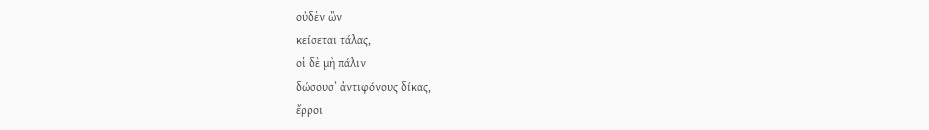οὐδὲν ὢν
κείσεται τάλας,
οἱ δὲ μὴ πάλιν
δώσουσʼ ἀντιφόνους δίκας,
ἔρροι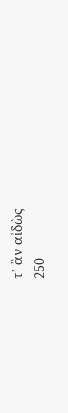τʼ ἂν αἰδὼς
250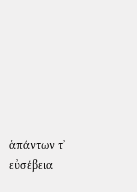ἁπάντων τʼ εὐσέβεια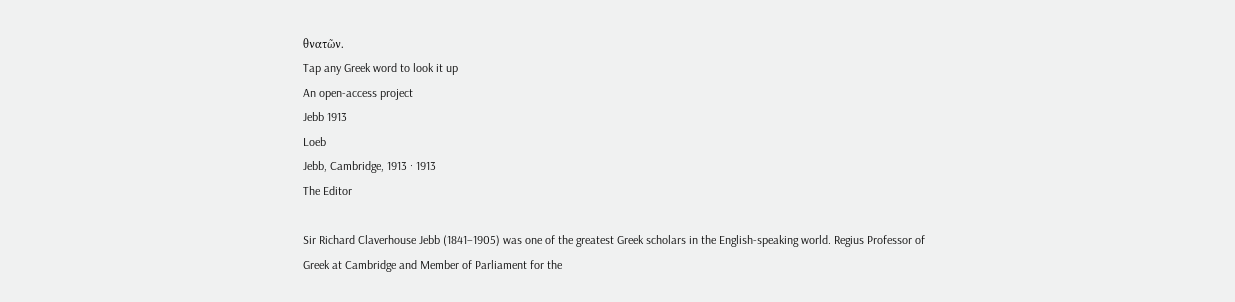θνατῶν.
Tap any Greek word to look it up
An open-access project
Jebb 1913
Loeb
Jebb, Cambridge, 1913 · 1913
The Editor

Sir Richard Claverhouse Jebb (1841–1905) was one of the greatest Greek scholars in the English-speaking world. Regius Professor of Greek at Cambridge and Member of Parliament for the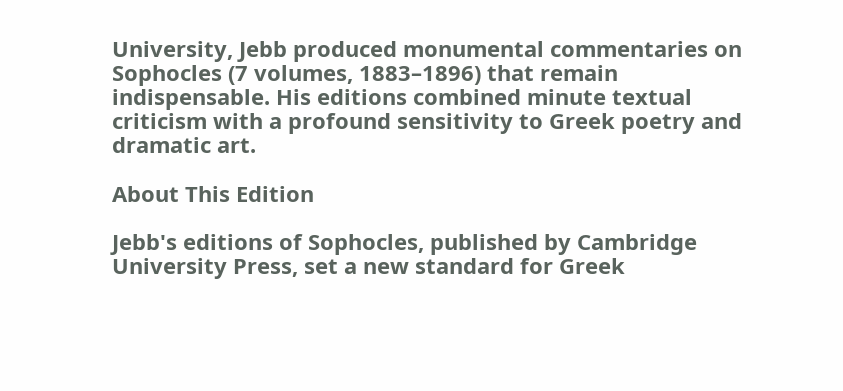University, Jebb produced monumental commentaries on Sophocles (7 volumes, 1883–1896) that remain indispensable. His editions combined minute textual criticism with a profound sensitivity to Greek poetry and dramatic art.

About This Edition

Jebb's editions of Sophocles, published by Cambridge University Press, set a new standard for Greek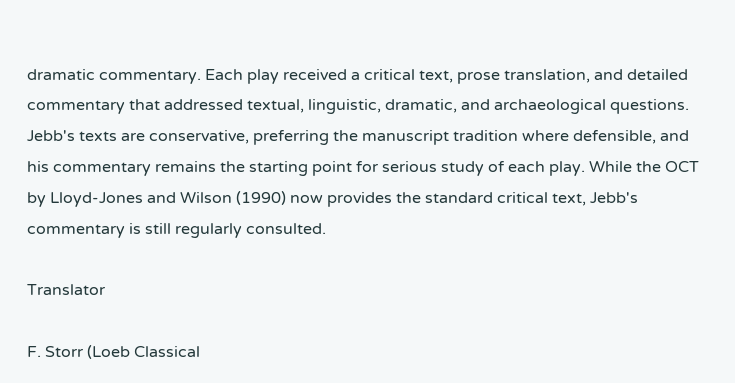dramatic commentary. Each play received a critical text, prose translation, and detailed commentary that addressed textual, linguistic, dramatic, and archaeological questions. Jebb's texts are conservative, preferring the manuscript tradition where defensible, and his commentary remains the starting point for serious study of each play. While the OCT by Lloyd-Jones and Wilson (1990) now provides the standard critical text, Jebb's commentary is still regularly consulted.

Translator

F. Storr (Loeb Classical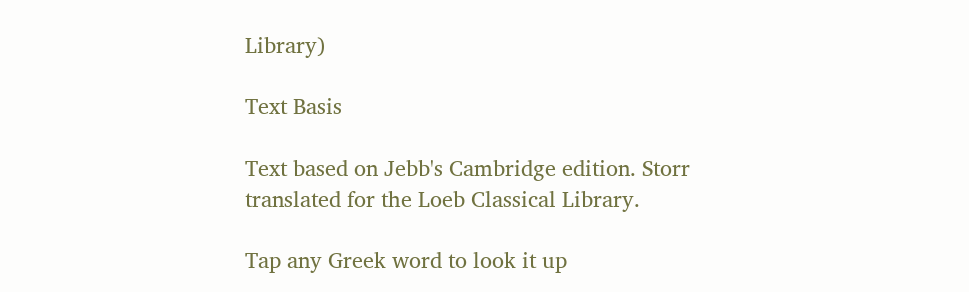Library)

Text Basis

Text based on Jebb's Cambridge edition. Storr translated for the Loeb Classical Library.

Tap any Greek word to look it up